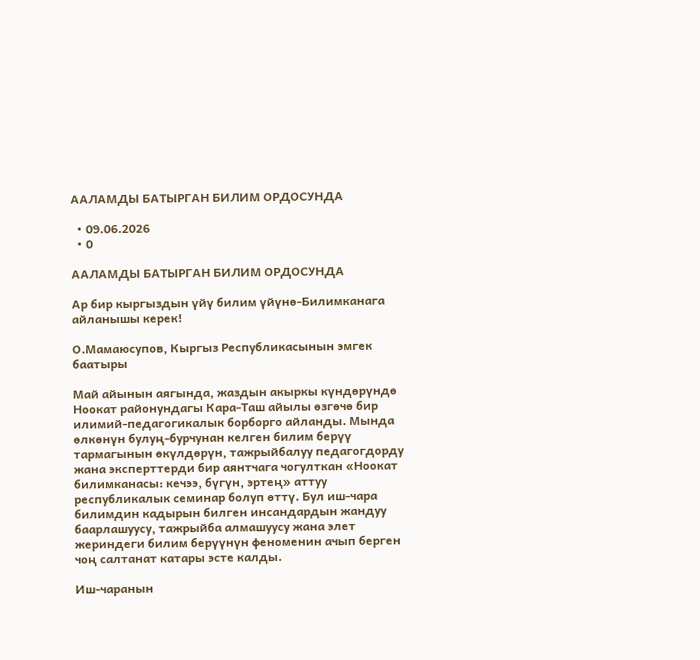ААЛАМДЫ БАТЫРГАН БИЛИМ ОРДОСУНДА

  • 09.06.2026
  • 0

ААЛАМДЫ БАТЫРГАН БИЛИМ ОРДОСУНДА

Ар бир кыргыздын үйү билим үйүнө-Билимканага айланышы керек!

О.Мамаюсупов, Кыргыз Республикасынын эмгек баатыры

Май айынын аягында, жаздын акыркы күндөрүндө Ноокат районундагы Кара-Таш айылы өзгөчө бир илимий-педагогикалык борборго айланды. Мында өлкөнүн булуң-бурчунан келген билим берүү тармагынын өкүлдөрүн, тажрыйбалуу педагогдорду жана эксперттерди бир аянтчага чогулткан «Ноокат билимканасы: кечээ, бүгүн, эртең» аттуу республикалык семинар болуп өттү. Бул иш-чара  билимдин кадырын билген инсандардын жандуу баарлашуусу, тажрыйба алмашуусу жана элет жериндеги билим берүүнүн феноменин ачып берген чоң салтанат катары эсте калды.

Иш-чаранын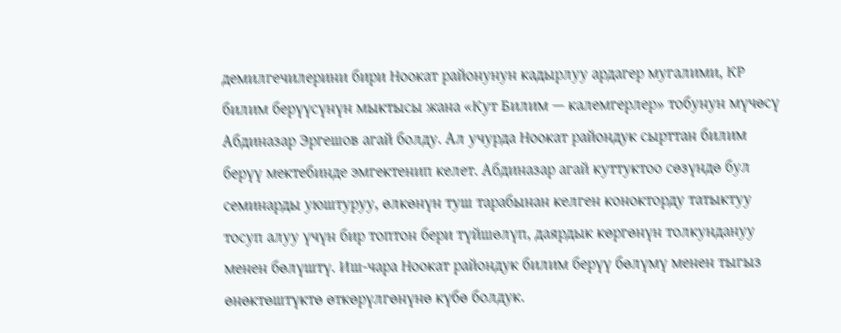демилгечилерини бири Ноокат районунун кадырлуу ардагер мугалими, КР билим берүүсүнүн мыктысы жана «Кут Билим — калемгерлер» тобунун мүчөсү Абдиназар Эргешов агай болду. Ал учурда Ноокат райондук сырттан билим берүү мектебинде эмгектенип келет. Абдиназар агай куттуктоо сөзүндө бул семинарды уюштуруу, өлкөнүн туш тарабынан келген конокторду татыктуу тосуп алуу үчүн бир топтон бери түйшөлүп, даярдык көргөнүн толкундануу менен бөлүштү. Иш-чара Ноокат райондук билим берүү бөлүмү менен тыгыз өнөктөштүктө өткөрүлгөнүнө күбө болдук.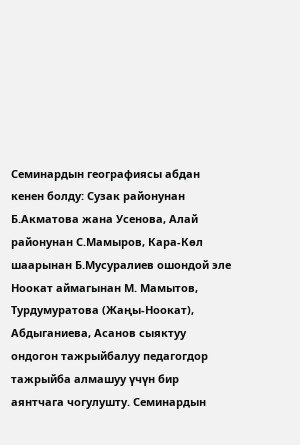Семинардын географиясы абдан кенен болду: Сузак районунан Б.Акматова жана Усенова, Алай районунан С.Мамыров, Кара-Көл шаарынан Б.Мусуралиев ошондой эле Ноокат аймагынан М. Мамытов, Турдумуратова (Жаңы-Ноокат), Абдыганиева, Асанов сыяктуу ондогон тажрыйбалуу педагогдор тажрыйба алмашуу үчүн бир аянтчага чогулушту. Семинардын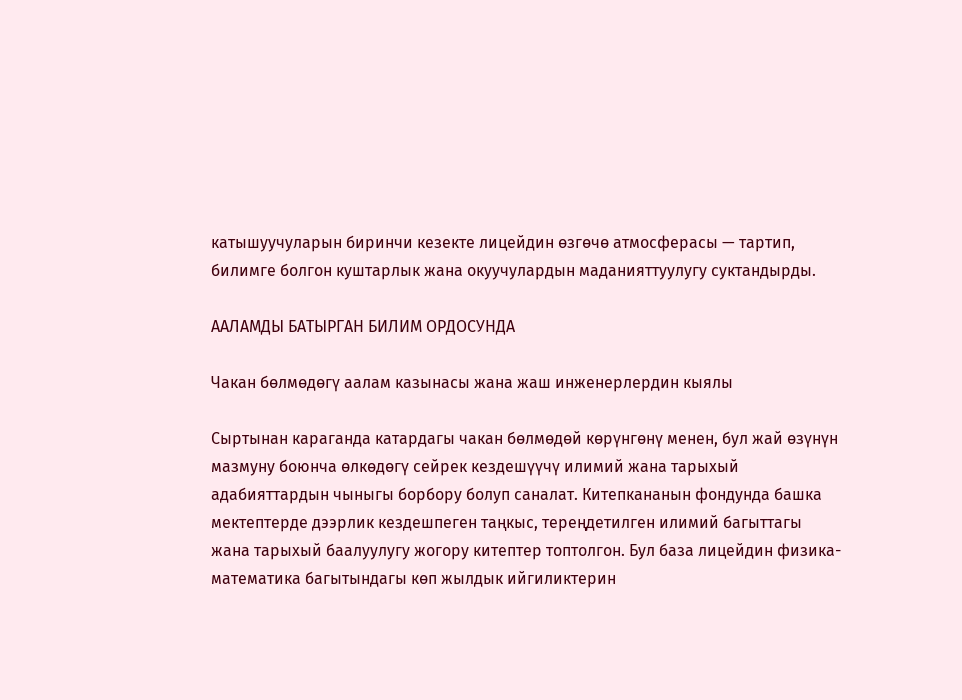катышуучуларын биринчи кезекте лицейдин өзгөчө атмосферасы — тартип, билимге болгон куштарлык жана окуучулардын маданияттуулугу суктандырды.

ААЛАМДЫ БАТЫРГАН БИЛИМ ОРДОСУНДА

Чакан бөлмөдөгү аалам казынасы жана жаш инженерлердин кыялы

Сыртынан караганда катардагы чакан бөлмөдөй көрүнгөнү менен, бул жай өзүнүн мазмуну боюнча өлкөдөгү сейрек кездешүүчү илимий жана тарыхый адабияттардын чыныгы борбору болуп саналат. Китепкананын фондунда башка мектептерде дээрлик кездешпеген таңкыс, тереңдетилген илимий багыттагы жана тарыхый баалуулугу жогору китептер топтолгон. Бул база лицейдин физика-математика багытындагы көп жылдык ийгиликтерин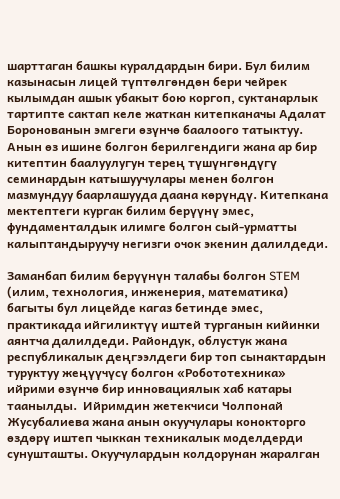шарттаган башкы куралдардын бири. Бул билим казынасын лицей түптөлгөндөн бери чейрек кылымдан ашык убакыт бою коргоп, суктанарлык тартипте сактап келе жаткан китепканачы Адалат Боронованын эмгеги өзүнчө баалоого татыктуу. Анын өз ишине болгон берилгендиги жана ар бир китептин баалуулугун терең түшүнгөндүгү семинардын катышуучулары менен болгон мазмундуу баарлашууда даана көрүндү. Китепкана мектептеги кургак билим берүүнү эмес, фундаменталдык илимге болгон сый-урматты калыптандыруучу негизги очок экенин далилдеди.

Заманбап билим берүүнүн талабы болгон STEM (илим, технология, инженерия, математика) багыты бул лицейде кагаз бетинде эмес, практикада ийгиликтүү иштей турганын кийинки аянтча далилдеди. Райондук, облустук жана республикалык деңгээлдеги бир топ сынактардын туруктуу жеңүүчүсү болгон «Робототехника» ийрими өзүнчө бир инновациялык хаб катары таанылды.  Ийримдин жетекчиси Чолпонай Жусубалиева жана анын окуучулары конокторго өздөрү иштеп чыккан техникалык моделдерди сунушташты. Окуучулардын колдорунан жаралган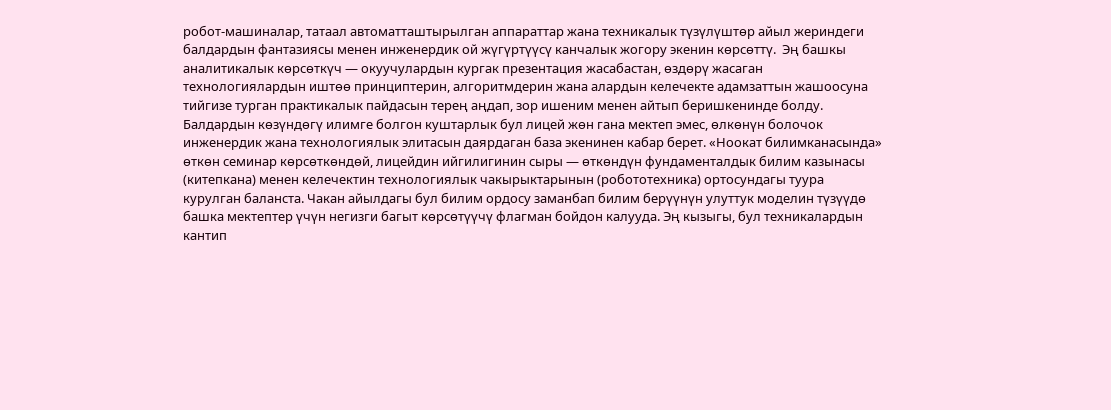робот-машиналар, татаал автоматташтырылган аппараттар жана техникалык түзүлүштөр айыл жериндеги балдардын фантазиясы менен инженердик ой жүгүртүүсү канчалык жогору экенин көрсөттү.  Эң башкы аналитикалык көрсөткүч — окуучулардын кургак презентация жасабастан, өздөрү жасаган технологиялардын иштөө принциптерин, алгоритмдерин жана алардын келечекте адамзаттын жашоосуна тийгизе турган практикалык пайдасын терең аңдап, зор ишеним менен айтып беришкенинде болду. Балдардын көзүндөгү илимге болгон куштарлык бул лицей жөн гана мектеп эмес, өлкөнүн болочок инженердик жана технологиялык элитасын даярдаган база экенинен кабар берет. «Ноокат билимканасында» өткөн семинар көрсөткөндөй, лицейдин ийгилигинин сыры — өткөндүн фундаменталдык билим казынасы (китепкана) менен келечектин технологиялык чакырыктарынын (робототехника) ортосундагы туура курулган баланста. Чакан айылдагы бул билим ордосу заманбап билим берүүнүн улуттук моделин түзүүдө башка мектептер үчүн негизги багыт көрсөтүүчү флагман бойдон калууда. Эң кызыгы, бул техникалардын кантип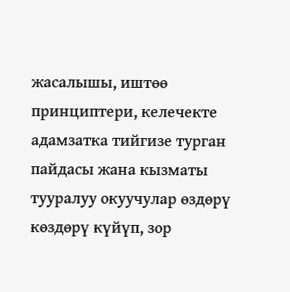жасалышы, иштөө принциптери, келечекте адамзатка тийгизе турган пайдасы жана кызматы тууралуу окуучулар өздөрү көздөрү күйүп, зор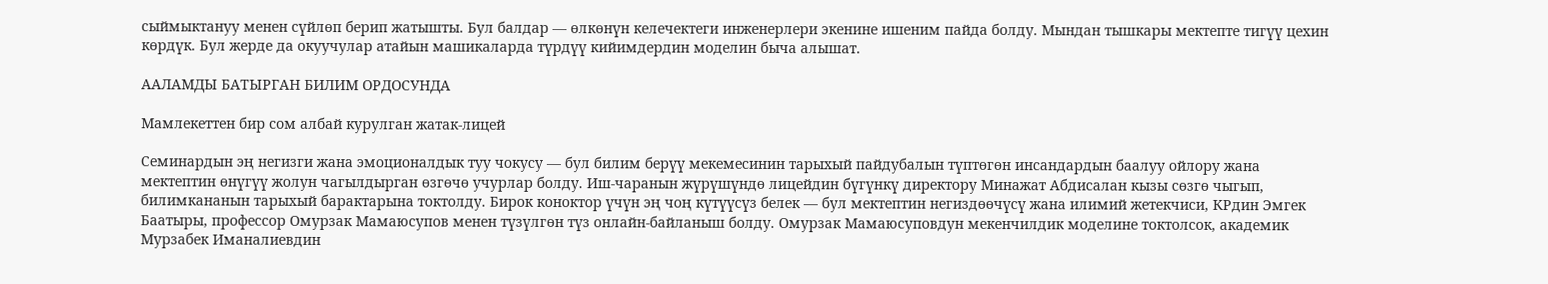сыймыктануу менен сүйлөп берип жатышты. Бул балдар — өлкөнүн келечектеги инженерлери экенине ишеним пайда болду. Мындан тышкары мектепте тигүү цехин көрдүк. Бул жерде да окуучулар атайын машикаларда түрдүү кийимдердин моделин быча алышат.

ААЛАМДЫ БАТЫРГАН БИЛИМ ОРДОСУНДА

Мамлекеттен бир сом албай курулган жатак-лицей

Семинардын эң негизги жана эмоционалдык туу чокусу — бул билим берүү мекемесинин тарыхый пайдубалын түптөгөн инсандардын баалуу ойлору жана мектептин өнүгүү жолун чагылдырган өзгөчө учурлар болду. Иш-чаранын жүрүшүндө лицейдин бүгүнкү директору Минажат Абдисалан кызы сөзгө чыгып, билимкананын тарыхый барактарына токтолду. Бирок коноктор үчүн эң чоң күтүүсүз белек — бул мектептин негиздөөчүсү жана илимий жетекчиси, КРдин Эмгек Баатыры, профессор Омурзак Мамаюсупов менен түзүлгөн түз онлайн-байланыш болду. Омурзак Мамаюсуповдун мекенчилдик моделине токтолсок, академик Мурзабек Иманалиевдин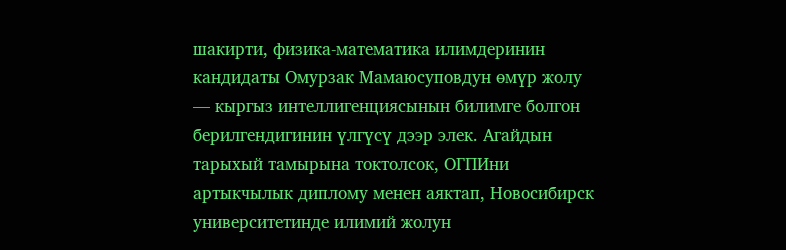шакирти, физика-математика илимдеринин кандидаты Омурзак Мамаюсуповдун өмүр жолу — кыргыз интеллигенциясынын билимге болгон берилгендигинин үлгүсү дээр элек. Агайдын тарыхый тамырына токтолсок, ОГПИни артыкчылык диплому менен аяктап, Новосибирск университетинде илимий жолун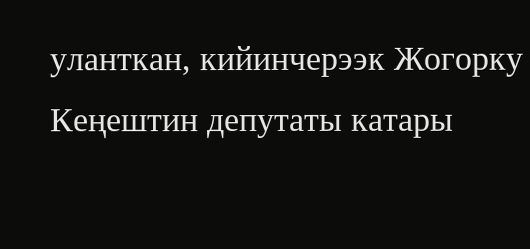уланткан, кийинчерээк Жогорку Кеңештин депутаты катары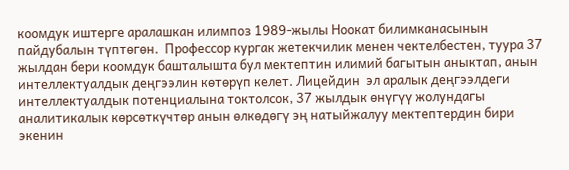коомдук иштерге аралашкан илимпоз 1989-жылы Ноокат билимканасынын пайдубалын түптөгөн.  Профессор кургак жетекчилик менен чектелбестен, туура 37 жылдан бери коомдук башталышта бул мектептин илимий багытын аныктап, анын интеллектуалдык деңгээлин көтөрүп келет. Лицейдин  эл аралык деңгээлдеги интеллектуалдык потенциалына токтолсок, 37 жылдык өнүгүү жолундагы аналитикалык көрсөткүчтөр анын өлкөдөгү эң натыйжалуу мектептердин бири экенин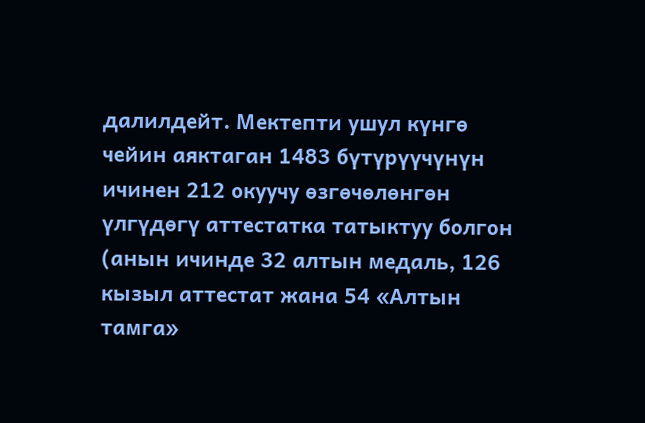далилдейт. Мектепти ушул күнгө чейин аяктаган 1483 бүтүрүүчүнүн ичинен 212 окуучу өзгөчөлөнгөн үлгүдөгү аттестатка татыктуу болгон (анын ичинде 32 алтын медаль, 126 кызыл аттестат жана 54 «Алтын тамга»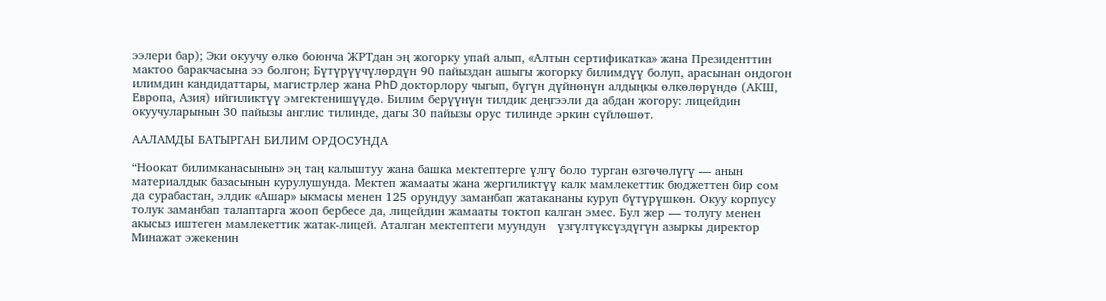ээлери бар); Эки окуучу өлкө боюнча ЖРТдан эң жогорку упай алып, «Алтын сертификатка» жана Президенттин мактоо баракчасына ээ болгон; Бүтүрүүчүлөрдүн 90 пайыздан ашыгы жогорку билимдүү болуп, арасынан ондогон илимдин кандидаттары, магистрлер жана PhD докторлору чыгып, бүгүн дүйнөнүн алдыңкы өлкөлөрүндө (АКШ, Европа, Азия) ийгиликтүү эмгектенишүүдө. Билим берүүнүн тилдик деңгээли да абдан жогору: лицейдин окуучуларынын 30 пайызы англис тилинде, дагы 30 пайызы орус тилинде эркин сүйлөшөт.

ААЛАМДЫ БАТЫРГАН БИЛИМ ОРДОСУНДА

“Ноокат билимканасынын» эң таң калыштуу жана башка мектептерге үлгү боло турган өзгөчөлүгү — анын материалдык базасынын курулушунда. Мектеп жамааты жана жергиликтүү калк мамлекеттик бюджеттен бир сом да сурабастан, элдик «Ашар» ыкмасы менен 125 орундуу заманбап жатакананы куруп бүтүрүшкөн. Окуу корпусу толук заманбап талаптарга жооп бербесе да, лицейдин жамааты токтоп калган эмес. Бул жер — толугу менен акысыз иштеген мамлекеттик жатак-лицей. Аталган мектептеги муундун   үзгүлтүксүздүгүн азыркы директор Минажат эжекенин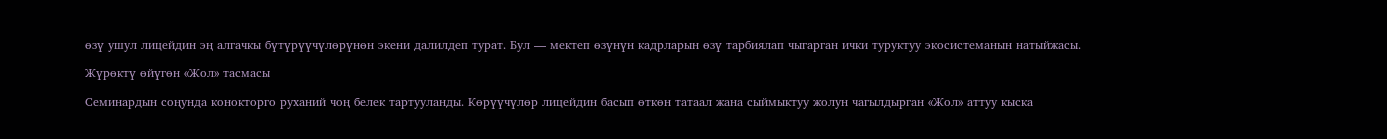өзү ушул лицейдин эң алгачкы бүтүрүүчүлөрүнөн экени далилдеп турат. Бул — мектеп өзүнүн кадрларын өзү тарбиялап чыгарган ички туруктуу экосистеманын натыйжасы.

Жүрөктү өйүгөн «Жол» тасмасы

Семинардын соңунда конокторго руханий чоң белек тартууланды. Көрүүчүлөр лицейдин басып өткөн татаал жана сыймыктуу жолун чагылдырган «Жол» аттуу кыска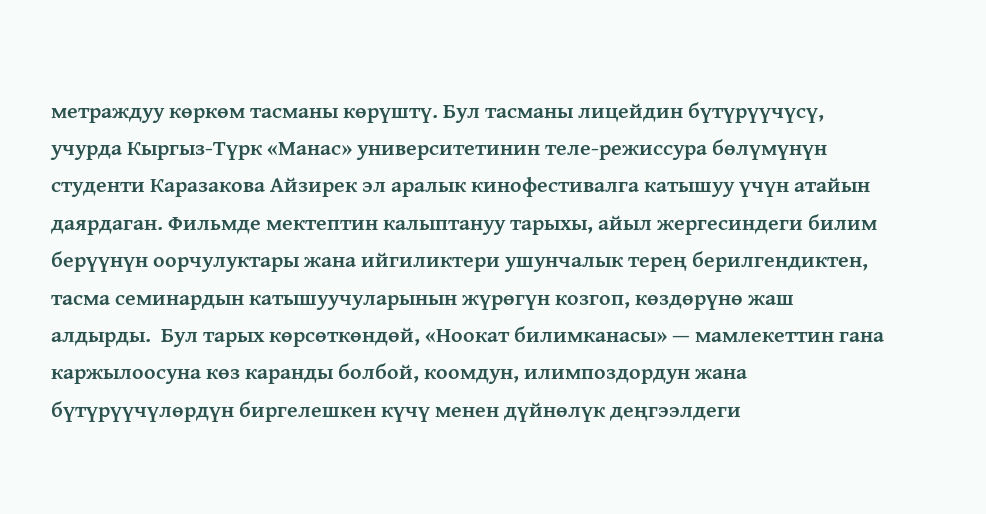метраждуу көркөм тасманы көрүштү. Бул тасманы лицейдин бүтүрүүчүсү, учурда Кыргыз-Түрк «Манас» университетинин теле-режиссура бөлүмүнүн студенти Каразакова Айзирек эл аралык кинофестивалга катышуу үчүн атайын даярдаган. Фильмде мектептин калыптануу тарыхы, айыл жергесиндеги билим берүүнүн оорчулуктары жана ийгиликтери ушунчалык терең берилгендиктен, тасма семинардын катышуучуларынын жүрөгүн козгоп, көздөрүнө жаш алдырды.  Бул тарых көрсөткөндөй, «Ноокат билимканасы» — мамлекеттин гана каржылоосуна көз каранды болбой, коомдун, илимпоздордун жана бүтүрүүчүлөрдүн биргелешкен күчү менен дүйнөлүк деңгээлдеги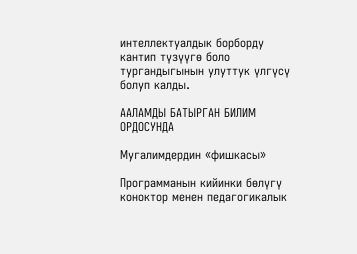интеллектуалдык борборду кантип түзүүгө боло тургандыгынын улуттук үлгүсү болуп калды.

ААЛАМДЫ БАТЫРГАН БИЛИМ ОРДОСУНДА

Мугалимдердин «фишкасы»

Программанын кийинки бөлүгү коноктор менен педагогикалык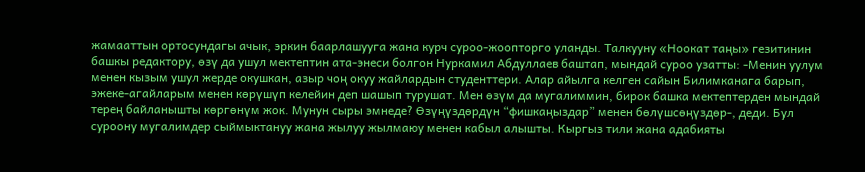жамааттын ортосундагы ачык, эркин баарлашууга жана курч суроо-жоопторго уланды. Талкууну «Ноокат таңы» гезитинин башкы редактору, өзү да ушул мектептин ата-энеси болгон Нуркамил Абдуллаев баштап, мындай суроо узатты: -Менин уулум менен кызым ушул жерде окушкан, азыр чоң окуу жайлардын студенттери. Алар айылга келген сайын Билимканага барып, эжеке-агайларым менен көрүшүп келейин деп шашып турушат. Мен өзүм да мугалиммин, бирок башка мектептерден мындай терең байланышты көргөнүм жок. Мунун сыры эмнеде? Өзүңүздөрдүн “фишкаңыздар” менен бөлүшсөңүздөр-, деди. Бул суроону мугалимдер сыймыктануу жана жылуу жылмаюу менен кабыл алышты. Кыргыз тили жана адабияты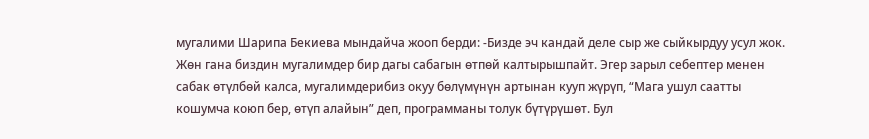мугалими Шарипа Бекиева мындайча жооп берди: -Бизде эч кандай деле сыр же сыйкырдуу усул жок. Жөн гана биздин мугалимдер бир дагы сабагын өтпөй калтырышпайт. Эгер зарыл себептер менен сабак өтүлбөй калса, мугалимдерибиз окуу бөлүмүнүн артынан кууп жүрүп, “Мага ушул саатты кошумча коюп бер, өтүп алайын” деп, программаны толук бүтүрүшөт. Бул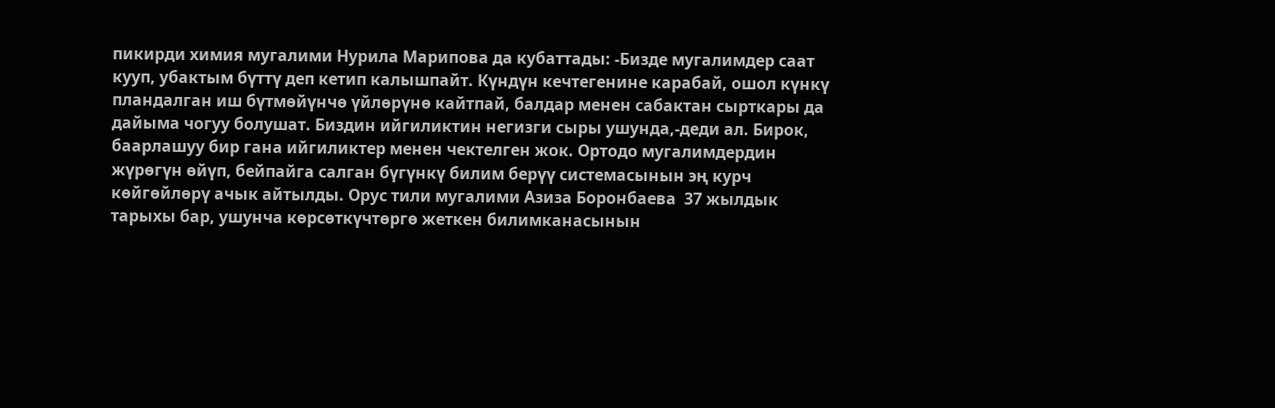пикирди химия мугалими Нурила Марипова да кубаттады: -Бизде мугалимдер саат кууп, убактым бүттү деп кетип калышпайт. Күндүн кечтегенине карабай, ошол күнкү пландалган иш бүтмөйүнчө үйлөрүнө кайтпай, балдар менен сабактан сырткары да дайыма чогуу болушат. Биздин ийгиликтин негизги сыры ушунда,-деди ал. Бирок, баарлашуу бир гана ийгиликтер менен чектелген жок. Ортодо мугалимдердин жүрөгүн өйүп, бейпайга салган бүгүнкү билим берүү системасынын эң курч көйгөйлөрү ачык айтылды. Орус тили мугалими Азиза Боронбаева  37 жылдык тарыхы бар, ушунча көрсөткүчтөргө жеткен билимканасынын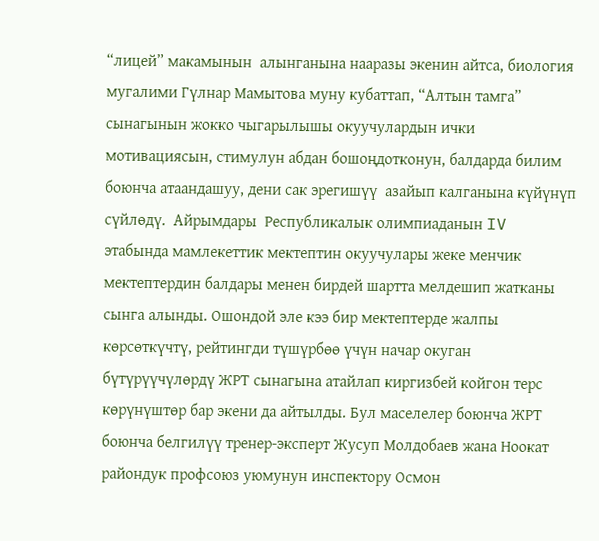“лицей” макамынын  алынганына нааразы экенин айтса, биология мугалими Гүлнар Мамытова муну кубаттап, “Алтын тамга” сынагынын жокко чыгарылышы окуучулардын ички мотивациясын, стимулун абдан бошоңдотконун, балдарда билим боюнча атаандашуу, дени сак эрегишүү  азайып калганына күйүнүп сүйлөдү.  Айрымдары  Республикалык олимпиаданын IV этабында мамлекеттик мектептин окуучулары жеке менчик мектептердин балдары менен бирдей шартта мелдешип жатканы сынга алынды. Ошондой эле кээ бир мектептерде жалпы көрсөткүчтү, рейтингди түшүрбөө үчүн начар окуган бүтүрүүчүлөрдү ЖРТ сынагына атайлап киргизбей койгон терс көрүнүштөр бар экени да айтылды. Бул маселелер боюнча ЖРТ боюнча белгилүү тренер-эксперт Жусуп Молдобаев жана Ноокат райондук профсоюз уюмунун инспектору Осмон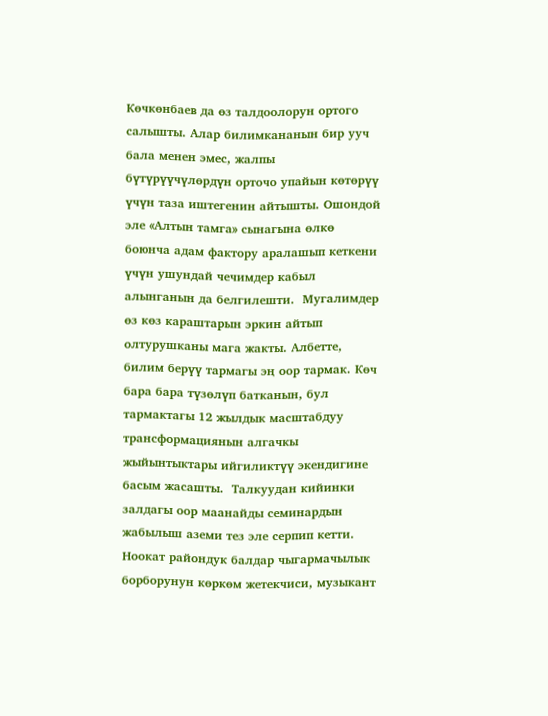Көчкөнбаев да өз талдоолорун ортого салышты. Алар билимкананын бир ууч бала менен эмес, жалпы бүтүрүүчүлөрдүн орточо упайын көтөрүү үчүн таза иштегенин айтышты. Ошондой эле «Алтын тамга» сынагына өлкө боюнча адам фактору аралашып кеткени үчүн ушундай чечимдер кабыл алынганын да белгилешти.  Мугалимдер өз көз караштарын эркин айтып олтурушканы мага жакты. Албетте, билим берүү тармагы эң оор тармак. Көч бара бара түзөлүп батканын, бул тармактагы 12 жылдык масштабдуу трансформациянын алгачкы жыйынтыктары ийгиликтүү экендигине басым жасашты.  Талкуудан кийинки залдагы оор маанайды семинардын жабылыш аземи тез эле серпип кетти. Ноокат райондук балдар чыгармачылык борборунун көркөм жетекчиси, музыкант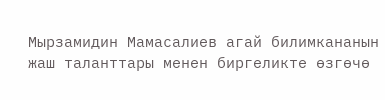Мырзамидин Мамасалиев агай билимкананын жаш таланттары менен биргеликте өзгөчө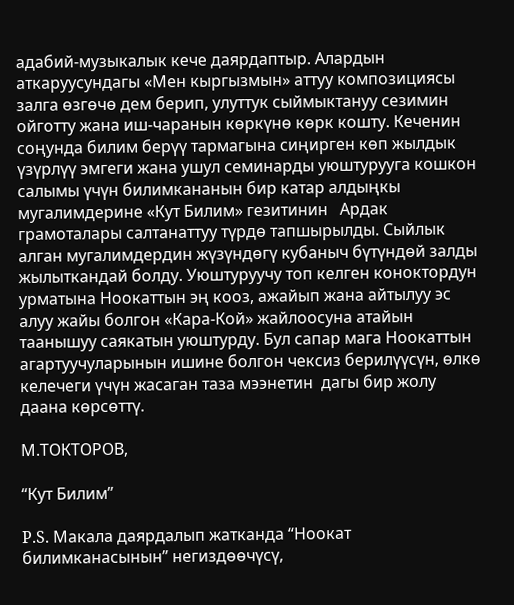адабий-музыкалык кече даярдаптыр. Алардын аткаруусундагы «Мен кыргызмын» аттуу композициясы залга өзгөчө дем берип, улуттук сыймыктануу сезимин ойготту жана иш-чаранын көркүнө көрк кошту. Кеченин соңунда билим берүү тармагына сиңирген көп жылдык үзүрлүү эмгеги жана ушул семинарды уюштурууга кошкон салымы үчүн билимкананын бир катар алдыңкы мугалимдерине «Кут Билим» гезитинин   Ардак грамоталары салтанаттуу түрдө тапшырылды. Сыйлык алган мугалимдердин жүзүндөгү кубаныч бүтүндөй залды жылыткандай болду. Уюштуруучу топ келген коноктордун урматына Ноокаттын эң кооз, ажайып жана айтылуу эс алуу жайы болгон «Кара-Кой» жайлоосуна атайын таанышуу саякатын уюштурду. Бул сапар мага Ноокаттын агартуучуларынын ишине болгон чексиз берилүүсүн, өлкө келечеги үчүн жасаган таза мээнетин  дагы бир жолу даана көрсөттү.

М.ТОКТОРОВ,

“Кут Билим”

P.S. Макала даярдалып жатканда “Ноокат билимканасынын” негиздөөчүсү,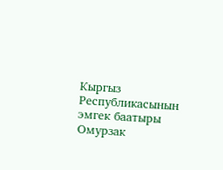Кыргыз Республикасынын эмгек баатыры Омурзак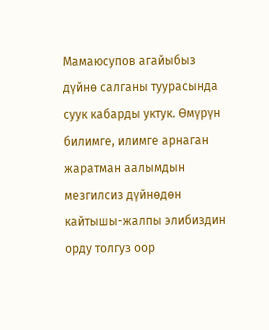Мамаюсупов агайыбыз  дүйнө салганы туурасында суук кабарды уктук. Өмүрүн билимге, илимге арнаган жаратман аалымдын мезгилсиз дүйнөдөн кайтышы-жалпы элибиздин орду толгуз оор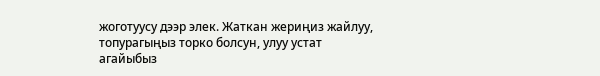жоготуусу дээр элек. Жаткан жериңиз жайлуу, топурагыңыз торко болсун, улуу устат агайыбыз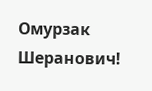Омурзак Шеранович!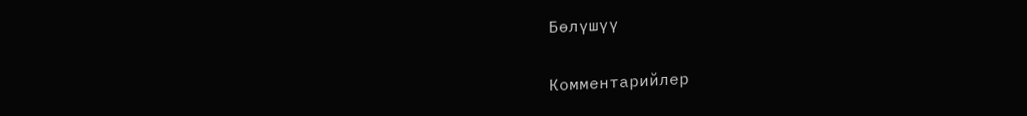Бөлүшүү

Комментарийлер